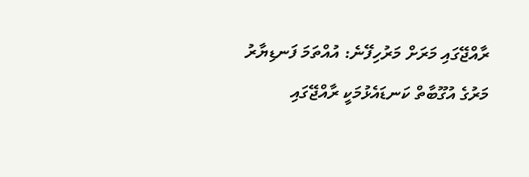ރާއްޖޭގައި މަރަށް މަރުހިފޭނެ: އުއްތަމަ ފަނޑިޔާރު
މަރުގެ އުގޫބާތް ކަނޑައެޅުމަކީ ރާއްޖޭގައި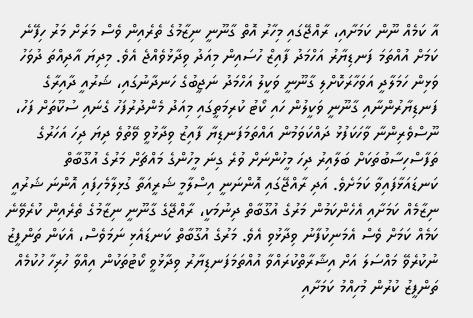އާ ކަމެއް ނޫން ކަމަށާއި، ރާއްޖޭގައި މިހާރު އޮތް ގާނޫނީ ނިޒާމުގެ ތެރެއިން ވެސް މަރަށް މަރު ހިފޭނެ ކަމަށް އުއްތަމަ ފަނޑިޔާރު އަހްމަދު ފާއިޒް ހުސައިން މިއަދު ވިދާޅުވެއްޖެ އެވެ. މިދިޔަ އާދިއްތަ ދުވަހު ވަޅިން ހަމަލާދީ އަވަހާރަކޮށްލި ގާނޫނީ ވަކީލު އަހްމަދު ނަޖީބުގެ ހަނދާނުގައި، ޝަރުއީ ދާއިރާގެ ފަނޑިޔާރުންނާއި ގާނޫނީ ވަކީލުން ހައި ކޯޓު ކުރިމަތީގައި މިއަދު މެންދުރުފަހު ގެނައި ސުކޫތަށް ފަހު، ނޫސްވެރިންނާ ވާހަކަފުޅު ދައްކަވަމުން އައްތަމަފަނޑިޔާ ފާއިޒު ވިދާޅުވީ ވޭތުވެ ދިޔަ ދިހަ އަހަރުގެ ތަފާސްހިސާބުތަކަށް ބަލާއިރު ދިހަ މީހުންނަށް ވުރެ ގިނަ މީހުންގެ މައްޗަށް މަރުގެ އުގޫބާތް ކަނޑައަޅާފައިވާ ކަމަށެވެ. އަދި ރާއްޖޭގައި އޮންނަނީ އިސްލާމީ ޝަރީއަތާ ގުޅިލާމެހިފައި އޮންނަ ޝަރުއީ ނިޒާމެއް ކަމަށާއި އެހެންކަމުން މަރުގެ އުގޫބާތް ދިނުމަކީ، ރާއްޖޭގެ ގާނޫނީ ނިޒާމުގެ ތެރެއިން ކުރެވޭނެ ކަމެއް ކަމަށް ވެސް އެމަނިކުފާނު ވިދާޅުވި އެވެ. މަރުގެ އުގޫބާތް ކަނޑައެޅި ނަމަވެސް، އެކަން ތަންފީޒު ނުކުރެވޭ މައްސަލަ އަށް އިޝާރާތްކުރައްވާ އުއްތަމަފަނޑިޔާރު ވިދާޅުވީ ކޯޓުތަކުން އިއްވާ ހުރިހާ ހުކުމެއް ތަންފީޒު ކުރުން މުހިއްމު ކަމަށާއި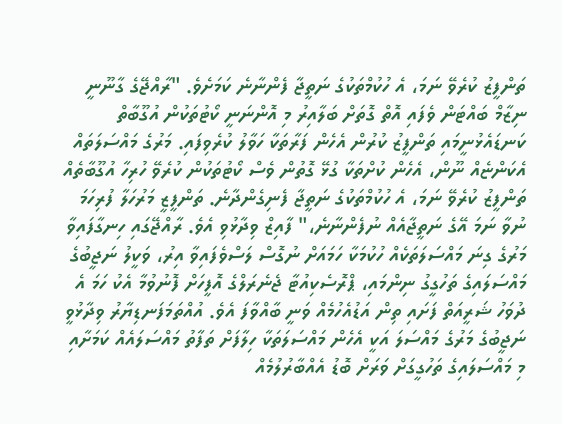ތަންފީޒު ކުރެވޭ ނަމަ، އެ ހުކުމްތަކުގެ ނަތީޖާ ފެންނާނެ ކަމަށެވެ. "ރާއްޖޭގެ ގާނޫނީ ނިޒާމް ބައްޓަން ވެފައި އޮތް ގޮތަށް ބަލާއިރު މި އޮންނަނީ ކޯޓުތަކުން އުގޫބާތް ކަނޑައެޅުނީމައި ތަންފީޒު ކުރުން އެހެން ފަރާތަކާ ހަވާލު ކުރެވިފައި. މަރުގެ މައްސަލަތައް އެކަންޏެއް ނޫން، އެހެން ކުށްތަކާ ގުޅޭ ގޮތުން ވެސް ކޯޓުތަކުން ކުރެވޭ ހުރިހާ އުގޫބާތެއް ތަންފީޒު ކުރެވޭ ނަމަ، އެ ހުކުމްތަކުގެ ނަތީޖާ ފެނިގެންދާނެ. ތަންފީޒީ މަރުހަލާ ފުރިހަމަ ނުވާ ނަމަ އޭގެ ނަތީޖާއެއް ނުފެންނާނެ،" ފާއިޒް ވިދާޅުވި އެވެ. ރާއްޖޭގައި ހިނގާފައިވާ މަރުގެ ގިނަ މައްސަލަތަކެއް ހުކުމަކާ ހަމައަށް ނުގޮސް ލަސްވެފައިވާ އިރު، ވަކީލު ނަޖީބުގެ މައްސަލައިގެ ތަހުގީގު ނިންމައި، ޕްރޮސެކިއުޓާ ޖެނެރަލްގެ އޮފީހަށް ފޮނުވުމާ އެކު ހަމަ އެ ދުވަހު ޝަރީއަތް ފަށައި ތިން އަޑުއެހުމެއް ވަނީ ބާއްވާފަ އެވެ. އުއްތަމަފަނޑިޔާރު ވިދާޅުވީ ނަޖީބުގެ މަރުގެ މައްސަލަ އަކީ އެހެން މައްސަލަތަކާ ހިލާފަށް ތަފާތު މައްސަލައެއް ކަމަށާއި މި މައްސަލައިގެ ތަހުގީގަށް ވަރަށް ބޮޑު އެއްބާރުލުމެއް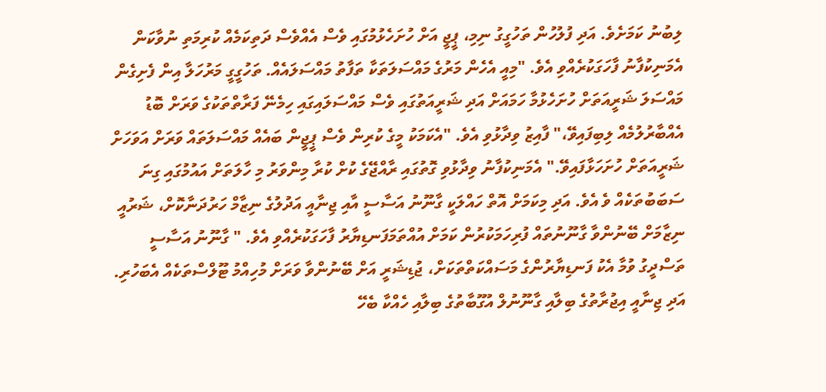ލިބުނު ކަމަށެވެ. އަދި ފުލުހުން ތަހުގީގު ނިމި، ޕީޖީ އަށް ހުށަހެޅުމުގައި ވެސް އެއްވެސް ދަތިކަމެއް ކުރިމަތި ނުވާކަން އެމަނިކުފާނު ފާހަގަކުރެއްވި އެވެ. "މިއީ އެހެން މަރުގެ މައްސަލަތަކާ ތަފާތު މައްސަލައެއް. ތަހުގީގީ މަރުހަލާ އިން ފެށިގެން މައްސަލަ ޝަރީއަތަށް ހުށަހެޅުމާ ހަމައަށް އަދި ޝަރީއަތުގައި ވެސް މައްސަލައިގައި ހިމެނޭ ފަރާތްތަކުގެ ވަރަށް ބޮޑު އެއްބާރުލުމެއް ލިބިފައިވޭ،" ފާއިޒު ވިދާޅުވި އެވެ. "އެކަމަކު މީގެ ކުރިން ވެސް ޕީޖީން ބައެއް މައްސަލަތައް ވަރަށް އަވަހަށް ޝަރީއަތަށް ހުށަހަޅާފައިވޭ." އެމަނިކުފާނު ވިދާޅުވި ގޮތުގައި ރާއްޖޭގެ ކުށް ކުރާ މިންވަރު މި ހާލަތަށް އައުމުގައި ގިނަ ސަބަބުތަކެއް ވެ އެވެ. އަދި މިކަމަށް އޮތް ހައްލަކީ ގާނޫނު އަސާސީ އާއި ޖިނާއީ އަދުލުގެ ނިޒާމް ހަރުދަނާކޮށް، ޝަރުއީ ނިޒާމަށް ބޭނުންވާ ގާނޫނުތައް ފުރިހަމަކުރުން ކަމަށް އުއްތަމަފަނޑިޔާރު ފާހަގަކުރެއްވި އެވެ. " ގާނޫނު އަސާސީ ތަސްދީގު ވުމާ އެކު ފަނޑިޔާރުންގެ މަސައްކަތްތަކަށް، ޖުޑިޝަރީ އަށް ބޭނުންވާ ވަރަށް މުހިއްމު ޓޫލްސްތަކެއް އެބަހުރި. އަދި ޖިނާއީ އިޖުރާތުގެ ބިލާއި ގާނޫނުލް އުގޫބާތުގެ ބިލާއި ހެއްކާ ބެހޭ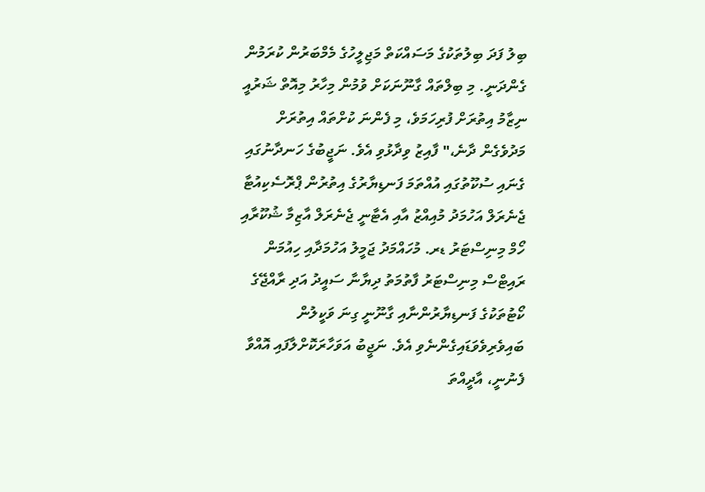ބިލު ފަދަ ބިލުތަކުގެ މަސައްކަތް މަޖިލީހުގެ މެމްބަރުން ކުރަމުން ގެންދަނީ. މި ބިލްތައް ގާނޫނަކަށް ވުމުން މިހާރު މިއޮތް ޝަރުއީ ނިޒާމު އިތުރަށް ފުރިހަމަވެ، މި ފެންނަ ކުށްތައް އިތުރަށް މަދުވެގެން ދާނެ،" ފާއިޒު ވިދާޅުވި އެވެ. ނަޖީބުގެ ހަނދާނުގައި ގެނައި ސުކޫތުގައި އުއްތަމަ ފަނޑިޔާރުގެ އިތުރުން ޕްރޮސެކިއުޓާ ޖެނެރަލް އަހުމަދު މުއިއްޒު އާއި އެޓާނީ ޖެނެރަލް އާޒިމާ ޝުކޫރާއި ހޯމް މިނިސްޓަރު ޑރ. މުހައްމަދު ޖަމީލު އަހުމަދާއި ހިއުމަން ރައިޓްސް މިނިސްޓަރު ފާތުމަތު ދިޔާނާ ސައީދު އަދި ރާއްޖޭގެ ކޯޓުތަކުގެ ފަނޑިޔާރުންނާއި ގާނޫނީ ގިނަ ވަކީލުން ބައިވެރިވެވަޑައިގެންނެވި އެވެ. ނަޖީބު އަވަހާރަކޮށްލާފައި އޮއްވާ ފެނުނީ، އާދީއްތަ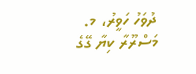ދުވަހު ހަވީރު، މ. މަސްރޫރާ ކިޔާ ގޭގެ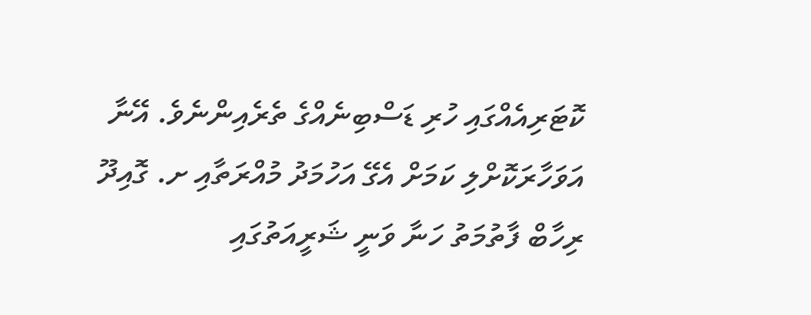ކޮޓަރިއެއްގައި ހުރި ޑަސްބިނެއްގެ ތެރެއިންނެވެ. އޭނާ އަވަހާރަކޮށްލި ކަމަށް އެގޭ އަހުމަދު މުއްރަތާއި ށ. ގޮއިދޫ ރިހާބް ފާތުމަތު ހަނާ ވަނީ ޝަރީއަތުގައި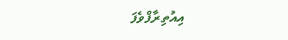އިއުތިރާފްވެފަ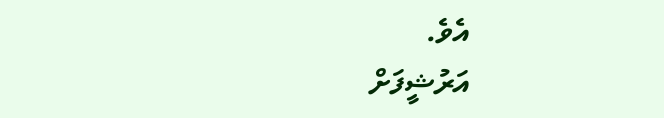އެވެ.
އަރުޝީފަށް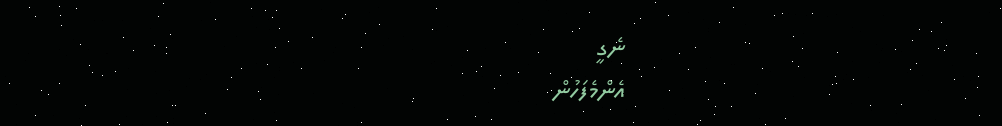ނެގީ
އެންމެފަހުން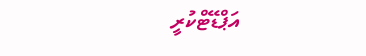އަޕްޑޭޓްކުރީ